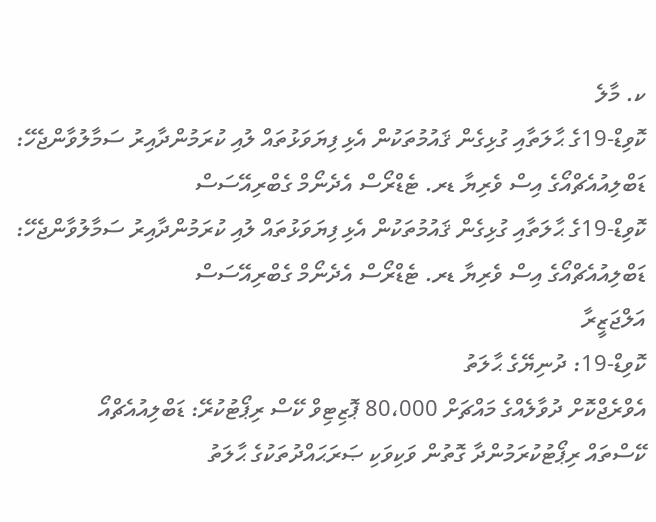ކ. މާލެ
ކޮވިޑް-19ގެ ޙާލަތާއި ގުޅިގެން ޤައުމުތަކުން އެޅި ފިޔަވަޅުތައް ލުއި ކުރަމުންދާއިރު ސަމާލުވާންޖެހޭ: ޑަބްލިއުއެޗްއޯގެ އިސް ވެރިޔާ ޑރ. ޓެޑްރޯސް އެދެނޯމް ގެބްރިއޭސަސް
ކޮވިޑް-19ގެ ޙާލަތާއި ގުޅިގެން ޤައުމުތަކުން އެޅި ފިޔަވަޅުތައް ލުއި ކުރަމުންދާއިރު ސަމާލުވާންޖެހޭ: ޑަބްލިއުއެޗްއޯގެ އިސް ވެރިޔާ ޑރ. ޓެޑްރޯސް އެދެނޯމް ގެބްރިއޭސަސް
އަލްޖަޒީރާ
ކޮވިޑް-19: ދުނިޔޭގެ ޙާލަތު
އެވްރެޖްކޮށް ދުވާލެއްގެ މައްޗަށް 80،000 ޕޮޒިޓިވް ކޭސް ރިޕޯޓުކުރޭ: ޑަބްލިއުއެޗްއޯ
ކޭސްތައް ރިޕޯޓުކުރަމުންދާ ގޮތުން ވަކިވަކި ޞަރަޙައްދުތަކުގެ ޙާލަތު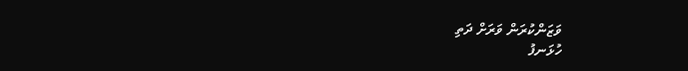ވަޒަންކުރަން ވަރަށް ދަތި
ހުޅަނފު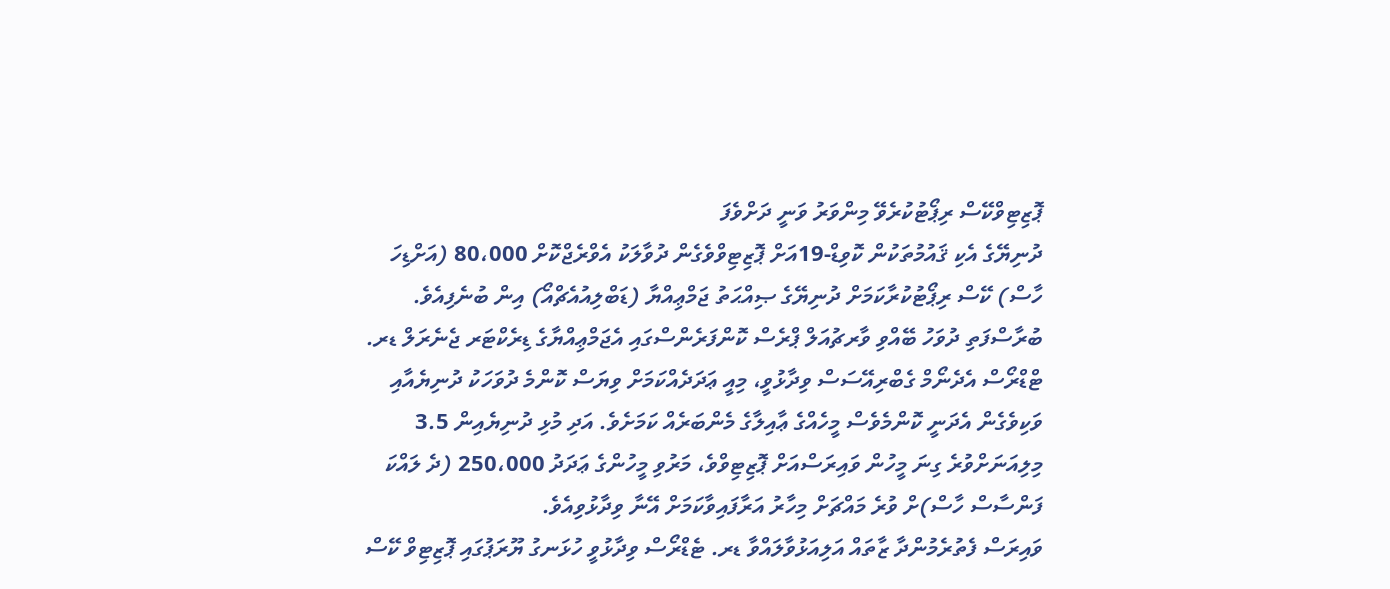ޕޮޒިޓިވްކޭސް ރިޕޯޓުކުރެވޭ މިންވަރު ވަނީ ދަށްވެފަ
ދުނިޔޭގެ އެކި ޤައުމުތަކުން ކޮވިޑް-19އަށް ޕޮޒިޓިވްވެގެން ދުވާލަކު އެވްރެޖްކޮށް 80،000 (އަށްޑިހަ ހާސް) ކޭސް ރިޕޯޓުކުރާކަމަށް ދުނިޔޭގެ ޞިއްޙަތު ޖަމްޢިއްޔާ (ޑަބްލިއުއެޗްއޯ) އިން ބުނެފިއެވެ.
ބުރާސްފަތި ދުވަހު ބޭއްވި ވާރޗުއަލް ޕްރެސް ކޮންފަރެންސްގައި އެޖަމްޢިއްޔާގެ ޑިރެކްޓަރ ޖެނެރަލް ޑރ. ޓްޑްރޯސް އެދެނޯމް ގެބްރިއޭސަސް ވިދާޅުވީ، މިއީ ޢަދަދެއްކަމަށް ވިޔަސް ކޮންމެ ދުވަހަކު ދުނިޔެއާއި ވަކިވެގެން އެދަނީ ކޮންމެވެސް މީހެއްގެ ޢާއިލާގެ މެންބަރެއް ކަމަށެވެ. އަދި މުޅި ދުނިޔެއިން 3.5 މިލިއަނަށްވުރެ ގިނަ މީހުން ވައިރަސްއަށް ޕޮޒިޓިވްވެ، މަރުވި މީހުންގެ ޢަދަދު 250،000 (ދެ ލައްކަ ފަންސާސް ހާސް)ށް ވުރެ މައްޗަށް މިހާރު އަރާފައިވާކަމަށް އޭނާ ވިދާޅުވިއެވެ.
ވައިރަސް ފެތުރެމުންދާ ޒާތައް އަލިއަޅުވާލައްވާ ޑރ. ޓެޑްރޯސް ވިދާޅުވީ ހުޅަނގު ޔޫރަޕުގައި ޕޮޒިޓިވް ކޭސް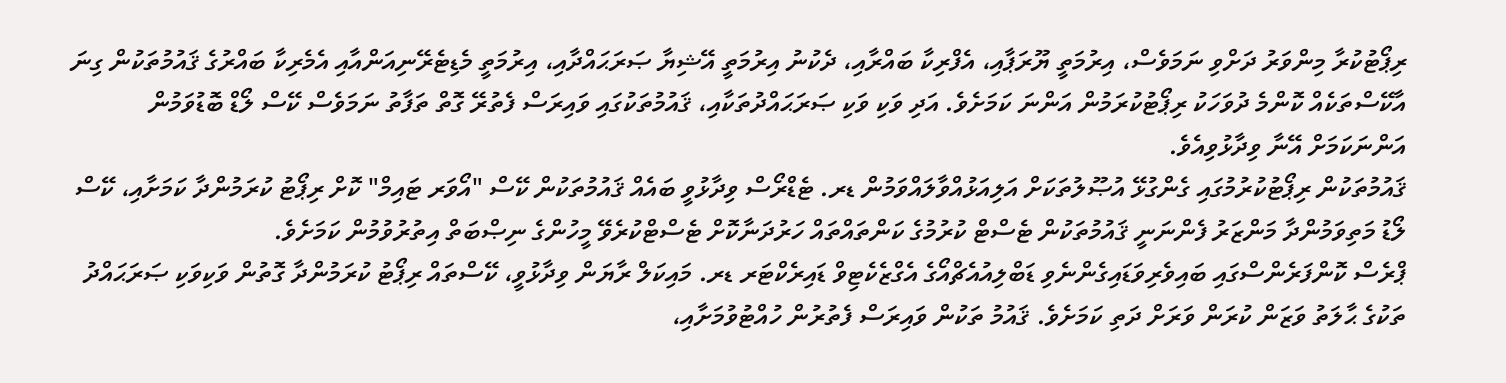ރިޕޯޓުކުރާ މިންވަރު ދަށްވި ނަމަވެސް، އިރުމަތީ ޔޫރަޕާއި، އެފްރިކާ ބައްރާއި، ދެކުނު އިރުމަތީ އޭޝިޔާ ޞަރަޙައްދާއި، އިރުމަތީ މެޑިޓެރޭނިއަންއާއި އެމެރިކާ ބައްރުގެ ޤައުމުތަކުން ގިނަ އާކޭސްތަކެއް ކޮންމެ ދުވަހަކު ރިޕޯޓުކުރަމުން އަންނަ ކަމަށެވެ. އަދި ވަކި ވަކި ޞަރަޙައްދުތަކާއި، ޤައުމުތަކުގައި ވައިރަސް ފެތުރޭ ގޮތް ތަފާތު ނަމަވެސް ކޭސް ލޯޑް ބޮޑުވަމުން އަންނަކަމަށް އޭނާ ވިދާޅުވިއެވެ.
ޤައުމުތަކުން ރިޕޯޓުކުރުމުގައި ގެންގުޅޭ އުޞޫލުތަކަށް އަލިއަޅުއްވާލައްވަމުން ޑރ. ޓެޑްރޯސް ވިދާޅުވީ ބައެއް ޤައުމުތަކުން ކޭސް "އޯވަރ ޓައިމް" ކޮށް ރިޕޯޓު ކުރަމުންދާ ކަމަށާއި، ކޭސް ލޯޑު މަތިވަމުންދާ މަންޒަރު ފެންނަނީ ޤައުމުތަކުން ޓެސްޓް ކުރުމުގެ ކަންތައްތައް ހަރުދަނާކޮށް ޓެސްޓްކުރެވޭ މީހުންގެ ނިޞްބަތް އިތުރުވުމުން ކަމަށެވެ.
ޕްރެސް ކޮންފަރެންސްގައި ބައިވެރިވަޑައިގެންނެވި ޑަބްލިއުއެޗްއޯގެ އެގްޒެކެޓިވް ޑައިރެކްޓަރ ޑރ. މައިކަލް ރާޔަން ވިދާޅުވީ، ކޭސްތައް ރިޕޯޓު ކުރަމުންދާ ގޮތުން ވަކިވަކި ޞަރަޙައްދު ތަކުގެ ޙާލަތު ވަޒަން ކުރަން ވަރަށް ދަތި ކަމަށެވެ. ޤައުމު ތަކުން ވައިރަސް ފެތުރުން ހުއްޓުވުމަށާއި،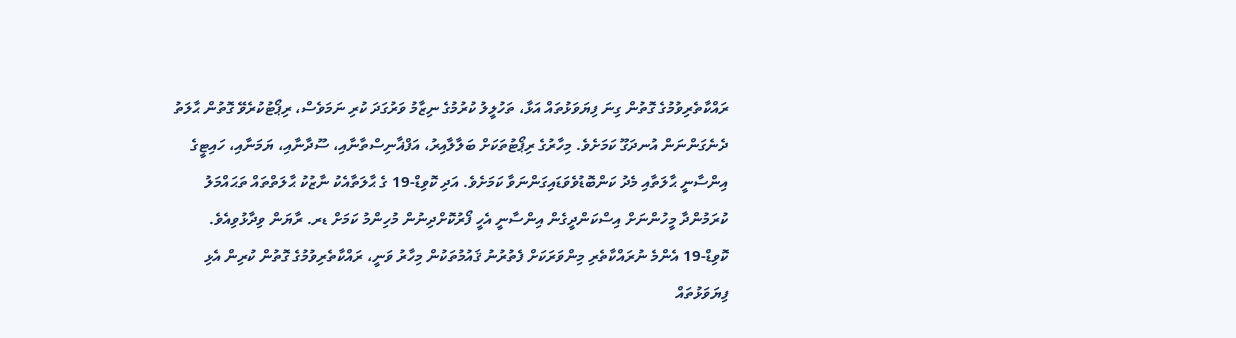ރައްކާތެރިވުމުގެ ގޮތުން ގިނަ ފިޔަވަޅުތައް އަޅާ، ތަހުލީލު ކުރުމުގެ ނިޒާމު ވަރުގަދަ ކުރި ނަމަވެސް، ރިޕޯޓުކުރެވޭ ގޮތުން ޙާލަތު ދެނެގަންނަން އުނދަގޫ ކަމަށެވެ. މިހާރުގެ ރިޕޯޓުތަކަށް ބަލާލާއިރު، އަފްޣާނިސްތާނާއި، ސޫދާނާއި، ޔަމަނާއި، ހައިޓީގެ އިންސާނީ ޙާލަތާއި މެދު ކަންބޮޑުވެވަޑައިގަންނަވާ ކަމަށެވެ. އަދި ކޮވިޑް-19 ގެ ޙާލަތާއެކު ނާޒުކު ޙާލަތްތައް ތަޙައްމަލު ކުރަމުންދާ މީހުންނަށް އިސްކަންދީގެން އިންސާނީ އެހީ ފޯރުކޮށްދިނުން މުހިންމު ކަމަށް ޑރ. ރާޔަން ވިދާޅުވިއެވެ.
ކޮވިޑް-19 އެންމެ ނުރައްކާތެރި މިންވަރަކަށް ފެތުރުނު ޤައުމުތަކުން މިހާރު ވަނީ، ރައްކާތެރިވުމުގެ ގޮތުން ކުރިން އެޅި ފިޔަވަޅުތައް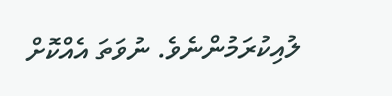ލުއިކުރަމުންނެވެ. ނުވަތަ އެއްކޮށް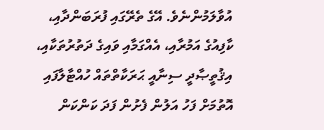އުވާލަމުންނެވެ. އޭގެ ތެރޭގައި ފުރަބަންދާއި، ކާފިއުގެ އަމުރާއި، އެއްގަމާއި ވައިގެ ދަތުރުތަކާއި، އިޤުތީޞާދީ ސިނާއީ ޙަރަކާތްތައް ހުއްޓާލާފައި އޮތުމަށް ފަހު އަލުން ފެށުން ފަދަ ކަންކަން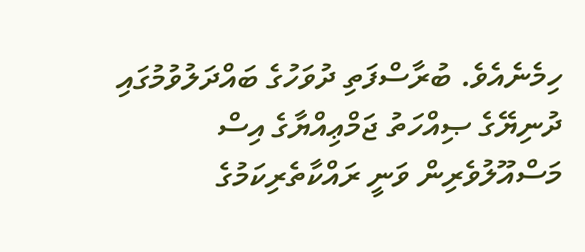ހިމެނެއެވެ. ބުރާސްފަތި ދުވަހުގެ ބައްދަލުވުމުގައި ދުނިޔޭގެ ޞިއްހަތު ޖަމްޢިއްޔާގެ އިސް މަސްއޫލުވެރިން ވަނީ ރައްކާތެރިކަމުގެ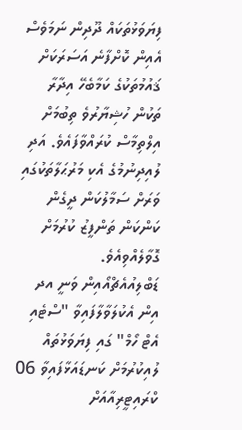ފިޔަވަޅުތަކައް ދޫދިން ނަމަވެސް އެއިން ކޮށްފާނެ އަސަރަކަށް ޤައުމުތަކުގެ ކަމާބެހޭ އިދާރާ ތަކުން ހުޝިޔާރުވެ ތިބުމަށް އިލްތިމާސް ކުރައްވާފައެވެ. އަދި ލުއިދިނުމުގެ އެކި މަރުޙަލާތަކުގައި ވަރަށް ސަމާލުކަން ދީގެން ކަންކަން ތަންފީޒު ކުރުމަށް ގޮވާލެއްވިއެވެ.
ޑަބްލިއުއެޗްއޯއިން ވަނީ އދ އިން އެކުލަވާލާފައިވާ "ސްޓެއި އެޓް ހޯމް" ގައި ފިޔަވަޅުތައް ލުއިކުރުމަށް ކަނޑައަޅާފައިވާ 06 ކްރައިޓީރިއާއަށް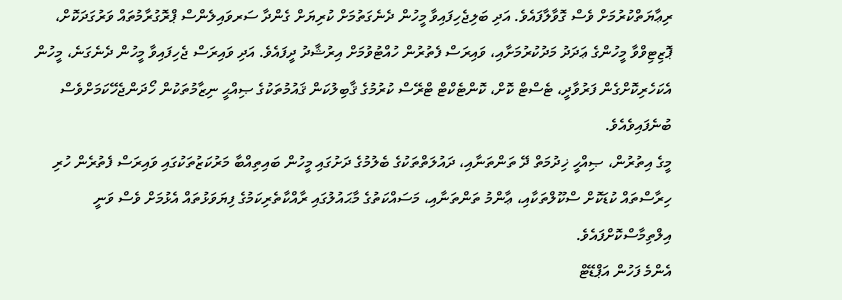ރިޢާޔަތްކުރުމަށް ވެސް ގޮވާލާފައެވެ. އަދި ބަލިޖެހިފައިވާ މީހުން ދެނެގަތުމަށް ކުރިޔަށް ގެންދާ ސަރވައިލެންސް ޕްރޮގުރާމުތައް ވަރުގަދަކޮށް، ޕޮޒިޓިވްވާ މީހުންގެ ޢަދަދު މަދުކުރުމަށާއި، ވައިރަސް ފެތުރުން ހުއްޓުވުމަށް އިރުޝާދު ދީފައެވެ. އަދި ވައިރަސް ޖެހިފައިވާ މީހުން ދެނެގަނެ، މީހުން އެކަހެރިކޮށްގެން ފަރުވާދީ، ޓެސްޓް ކޮށް، ކޮންޓެކްޓް ޓްރޭސް ކުރުމުގެ ޤާބިލުކަން ޤައުމުތަކުގެ ޞިއްޙީ ނިޒާމުތަކުން ހޯދަންޖެހޭކަމަށްވެސް ބުނެފައިވެއެވެ.
މީގެ އިތުރުން، ޞިއްހީ ޚިދުމަތް ދޭ ތަންތަނާއި، ދައުލަތްތަކުގެ ބެލުމުގެ ދަށުގައި މީހުން ބައިތިއްބާ މަރުކަޒުތަކުގައި ވައިރަސް ފެތުރެން ހުރި ހިރާސްތައް ކުޑަކޮށް ސްކޫލްތަކާއި، ޢާންމު ތަންތަނާއި، މަސައްކަތުގެ މާޙައުލުގައި ރާއްކާތެރިކަމުގެ ފިޔަވަޅުތައް އެޅުމަށް ވެސް ވަނީ އިލްތިމާސްކޮށްފައެވެ.
އެންމެ ފަހުން އަޕްޑޭޓް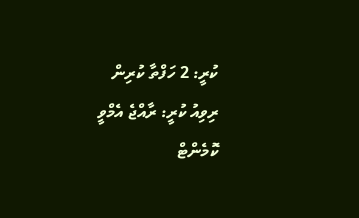ކުރީ: 2 ހަފްތާ ކުރިން
ރިވިއު ކުރީ: ރާއްޖެ އެމްވީ
ކޮމެންޓް